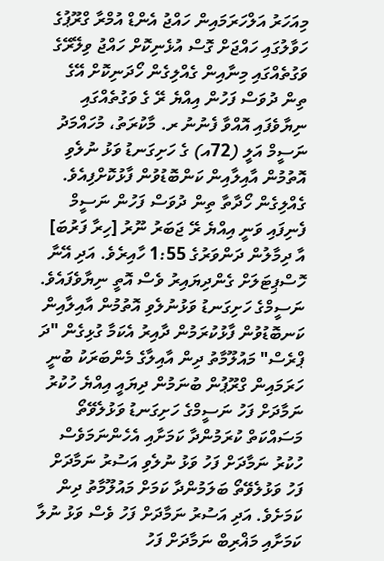މިއަހަރު އަލްހަރަމައިން ހައްޖު އެންޑް އުމްރާ ގްރޫޕުގެ ހަވާލުގައި ހައްޖަށް ގޮސް އުޅެނިކޮށް ހައްޖު ވިލޭރޭގެ ވަގުތެއްގައި މިނާއިން ގެއްލިގެން ހޯދަނިކޮށް އޭގެ ތިން ދުވަސް ފަހުން އިއްޔެ ރޭ ގެ ވަގުތެއްގައި ނިޔާވެފައި އޮއްވާ ފެނުނު ރ. މާކުރަތު، މުހައްމަދު ނަސީމް އަލީ (72އ) ގެ ހަށިގަނޑު ވަޅު ނުލެވި އޮތުމުން އާއިލާއިން ކަންބޮޑުވުން ފާޅުކޮށްފިއެވެ.
ގެއްލިގެން ހޯދާތާ ތިން ދުވަސް ފަހުން ނަސީމް ފެނިފައި ވަނީ އިއްޔެ ރޭ ޖަބަރު ނޫރު [ހިރާ ފަރުބަ] އާ ދިމާލުން ދަންވަރުގެ 1:55 ހާއިރެވެ. އަދި އޭނާ ހޮސްޕިޓަލަށް ގެންދިޔައިރު ވެސް އޮތީ ނިޔާވެފައެވެ.
ނަސީމްގެ ހަށިގަނޑު ވަޅުނުލެވި އޮތުމުން އާއިލާއިން ކަނބޮޑުވުން ފާޅުކުރަމުން ދާއިރު އެކަމާ ގުޅިގެން "ދަ ޕްރެސް" މައުލޫމާތު ދިން އާއިލާގެ މެންބަރަކު ބުނީ ހަރަމައިން ގްރޫޕުން ބުނަމުން ދިޔައީ އިއްޔެ ހުކުރު ނަމާދަށް ފަހު ނަސީމްގެ ހަށިގަނޑު ވަޅުލެވޭތޯ މަސައްކަތް ކުރަމުންދާ ކަމަށާއި އެހެންނަމަވެސް ހުކުރު ނަމާދަށް ފަހު ވަޅު ނުލެވި އަސުރު ނަމާދަށް ފަހު ވަޅުލެވޭތޯ ބަލަމުންދާ ކަމަށް މައުލޫމާތު ދިން ކަމަށެވެ. އަދި އަސުރު ނަމާދަށް ފަހު ވެސް ވަޅު ނުލާ ކަމަށާއި މަޣްރިބް ނަމާދަށް ފަހު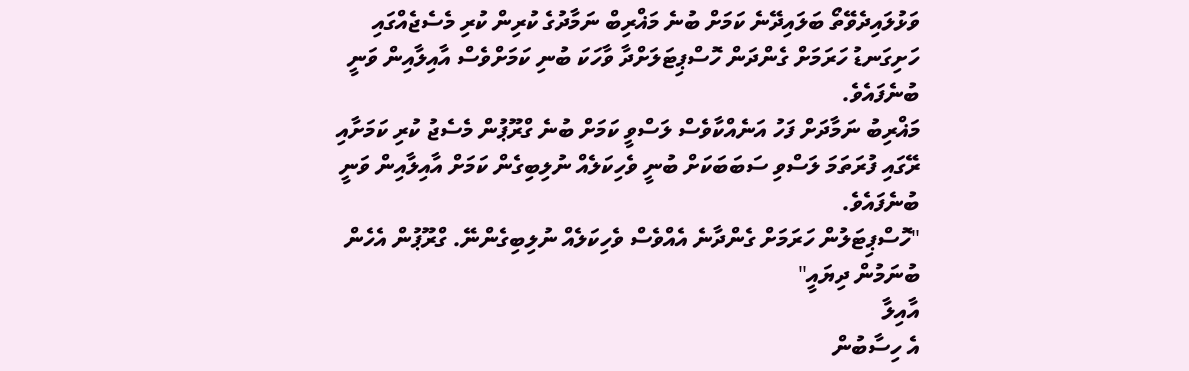ވަޅުލައިދެވޭތޯ ބަލައިދޭނެ ކަމަށް ބުނެ މަޣްރިބް ނަމާދުގެ ކުރިން ކުރި މެސެޖެއްގައި ހަށިގަނޑު ހަރަމަށް ގެންދަން ހޮސްޕިޓަލަށްދާ ވާހަކަ ބުނި ކަމަށްވެސް އާއިލާއިން ވަނީ ބުނެފައެވެ.
މަޣްރިބު ނަމާދަށް ފަހު އަނެއްކާވެސް ލަސްވީ ކަމަށް ބުނެ ގްރޫޕުން މެސެޖު ކުރި ކަމަށާއި ރޭގައި ފުރަތަމަ ލަސްވި ސަބަބަކަށް ބުނީ ވެހިކަލެއް ނުލިބިގެން ކަމަށް އާއިލާއިން ވަނީ ބުނެފައެވެ.
"ހޮސްޕިޓަލުން ހަރަމަށް ގެންދާނެ އެއްވެސް ވެހިކަލެއް ނުލިބިގެންނޭ. ގްރޫޕުން އެހެން ބުނަމުން ދިޔައީ"
އާއިލާ
އެ ހިސާބުން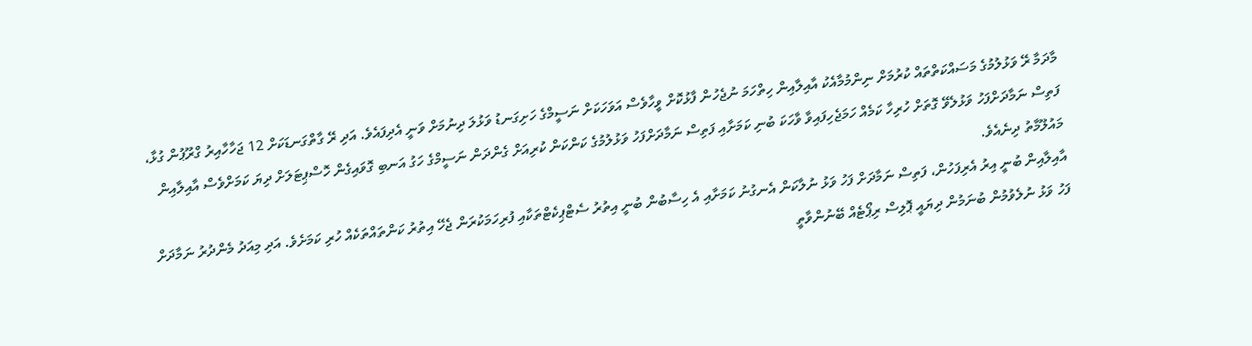މާދަމާ ރޭ ވަޅުލުމުގެ މަސައްކަތްތައް ކުރުމަށް ނިންމުމާއެކު އާއިލާއިން ހިތްހަމަ ނުޖެހުން ފާޅުކޮށް ވީހާވެސް އަވަހަކަށް ނަސީމްގެ ހަށިގަނޑު ވަޅުލަ ދިނުމަށް ވަނީ އެދިފައެވެ. އަދި ރޭ ގާތްގަނޑަކަށް 12 ޖަހާހާއިރު ގްރޫޕުން ގުޅާ، ފަތިސް ނަމާދަށްފަހު ވަޅުލެވޭ ގޮތަށް ހުރިހާ ކަމެއް ހަމަޖެހިފައިވާ ވާހަކަ ބުނި ކަމަށާއި ފަތިސް ނަމާދަށްފަހު ވަޅުލުމުގެ ކަންކަން ކުރިއަށް ގެންދަން ނަސީމްގެ ހަގު އަނބި ގޮވައިގެން ހޮސްޕިޓަލަށް ދިޔަ ކަމަށްވެސް އާއިލާއިން މައުލޫމާތު ދިނެއެވެ.
އާއިލާއިން ބުނީ އިރު އެރިފަހުން، ފަތިސް ނަމާދަށް ފަހު ވަޅު ނުލާކަން އެނގުނު ކަމަށާއި އެ ހިސާބުން ބުނީ އިތުރު ސެޓްޕިކެޓްތަކާއި ފުރިހަމަކުރަން ޖެހޭ އިތުރު ކަންތައްތަކެއް ހުރި ކަމަށެވެ. އަދި މިއަދު މެންދުރު ނަމާދަށް ފަހު ވަޅު ނުލެވުމުން ބުނަމުން ދިޔައީ ޕޮލިސް ރިޕޯޓެއް ބޭނުންވާތީ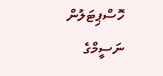ހޮސްޕިޓަލުން ނަސީމްގެ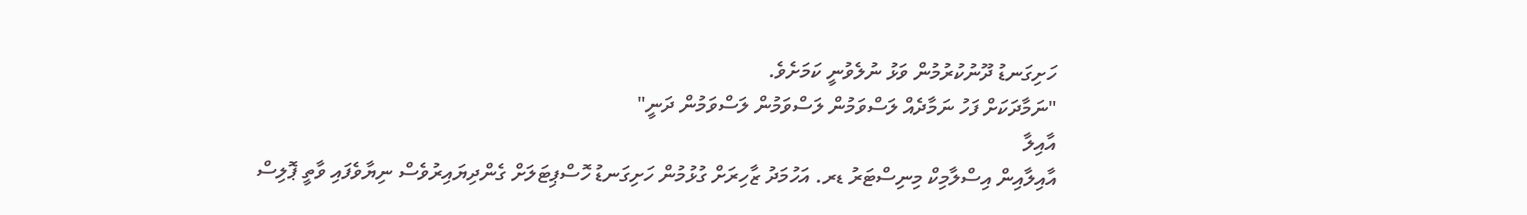ހަށިގަނޑު ދޫނުކުރުމުން ވަޅު ނުލެވުނީ ކަމަށެވެ.
"ނަމާދަކަށް ފަހު ނަމާދެއް ލަސްވަމުން ލަސްވަމުން ލަސްވަމުން ދަނީ"
އާއިލާ
އާއިލާއިން އިސްލާމިކް މިނިސްޓަރު ޑރ. އަހުމަދު ޒާހިރަށް ގުޅުމުން ހަށިގަނޑު ހޮސްޕިޓަލަށް ގެންދިޔައިރުވެސް ނިޔާވެފައި ވާތީ ޕޮލިސް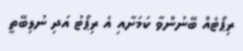ރިޕޯޓެއް ބޭނުންވާ ކަމަށާއި އެ ރިޕޯޓު އަދި ނުލިބޭތީ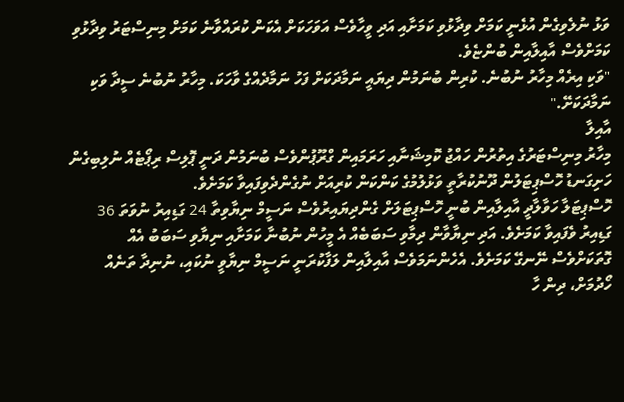ވަޅު ނުލެވިގެން އުޅެނީ ކަމަށް ވިދާޅުވި ކަމަށާއި އަދި ވީހާވެސް އަވަހަކަށް އެކަން ކުރައްވާނެ ކަމަށް މިނިސްޓަރު ވިދާޅުވި ކަމަށްވެސް އާއިލާއިން ބުންޏެވެ.
"ވަކި އިރެއް މިހާރު ނުބުނެ. ކުރިން ބުނަމުން ދިޔައީ ނަމާދަކަށް ފަހު ނަމާދެއްގެ ވާހަކަ. މިހާރު ނުބުނެ ސީދާ ވަކި ނަމާދަކަށޭ."
އާއިލާ
މިހާރު މިނިސްޓަރުގެ އިތުރުން ހައްޖު ކޮމިޝަނާއި ހަރަމައިން ގްރޫޕުންވެސް ބުނަމުން ދަނީ ޕޮލިސް ރިޕޯޓެއް ނުލިބިގެން ހަށިގަނޑު ހޮސްޕިޓަލުން ދޫނުކުރާތީ ވަޅުލުމުގެ ކަންކަން ކުރިއަށް ނުގެންދެވިފައިވާ ކަމަށެވެ.
ހޮސްޕިޓަލާ ހަވާލާދީ އާއިލާއިން ބުނީ ހޮސްޕިޓަލަށް ގެންދިޔައިރުވެސް ނަސީމް ނިޔާވިތާ 24 ގަޑިއިރު ނުވަތަ 36 ގަޑިއިރު ވެފައިވާ ކަމަށެވެ. އަދި ނިޔާވާން ދިމާވި ސަބަބެއް އެ މީހުން ނުބުނާ ކަމަށާއި ނިޔާވި ސަބަބު އެއް ގޮތަކަށްވެސް ނޭނގޭ ކަމަށެވެ. އެހެންނަމަވެސް އާއިލާއިން ލަފާކުރަނީ ނަސީމް ނިޔާވީ ނުކައި، ނުނިދާ ތަނެއް ހޯދުމަށް، ދިން ހާ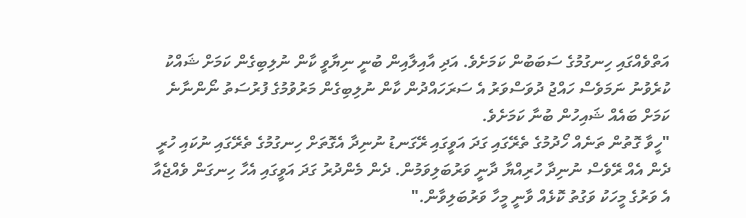އަތްވެއްގައި ހިނގުމުގެ ސަބަބުން ކަމަށެވެ. އަދި އާއިލާއިން ބުނީ ނިޔާވީ ކާން ނުލިބިގެން ކަމަށް ޝައްކު ކުރެވުނު ނަމަވެސް ހައްޖު ދުވަސްވަރު އެ ސަރަހައްދުން ކާން ނުލިބިގެން މަރުވުމުގެ ފުރުސަތު ނޯންނާނެ ކަމަށް ބައެއް ޝައިހުން ބުނާ ކަމަށެވެ.
"ހީވާ ގޮތުން ތަނެއް ހޯދުމުގެ ތެރޭގައި ގަދަ އަވީގައި ރޭގަނޑު ނުނިދާ އެގޮތަށް ހިނގުމުގެ ތެރޭގައި ނުކައި ހުރީ ދެން އެއް ރޭވެސް ނުނިދާ ހުރިއްޔާ ދާނީ ވަރުބަލިވަމުން. ދެން މެންދުރު ގަދަ އަވީގައި އެހާ ހިނގަން ވެއްޖެއާ އެ ވަރުގެ މީހަކު ވަގުތު ކޮޅެއް ވާނީ މީހާ ވަރުބަލިވާން."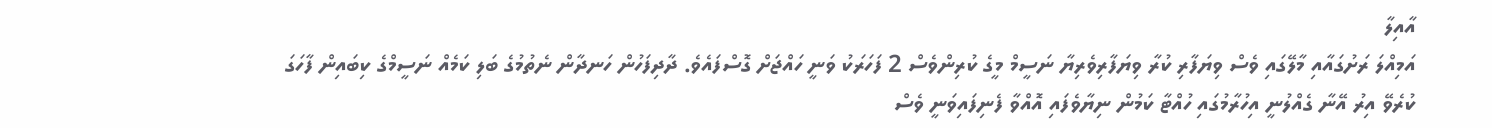އާއިލާ
އަމިއްލަ ރަށުގައާއި މާލޭގައި ވެސް ވިޔަފާރި ކުރާ ވިޔަފާރިވެރިޔާ ނަސީމް މީގެ ކުރިންވެސް 2 ފަހަރަކު ވަނީ ހައްޖަށް ގޮސްފައެވެ. ދާދިފަހުން ހަނދާން ނެތުމުގެ ބަލި ކަމެއް ނަސީމްގެ ކިބައިން ފާހަގަ ކުރެވޭ އިރު އޭނާ ގެއްލުނީ އިހުރާމުގައި ހުއްޓާ ކަމުން ނިޔާވެފައި އޮއްވާ ފެނިފައިވަނީ ވެސް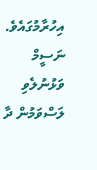އިހުރާމުގައެވެ.
ނަސީމް ވަޅުނުލެވި ލަސްވަމުން ދާ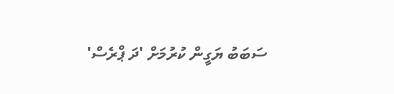ސަބަބު ޔަގީން ކުރުމަށް 'ދަ ޕްރެސް'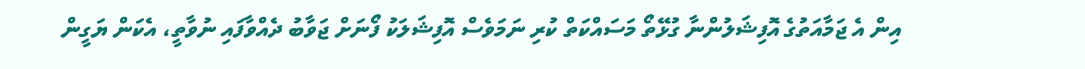އިން އެ ޖަމާއަތުގެ އޮފިޝަލުންނާ ގުޅޭތޯ މަސައްކަތް ކުރި ނަމަވެސް އޮފިޝަލަކު ފޯނަށް ޖަވާބު ދެއްވާފައި ނުވާތީ، އެކަން ޔަގީން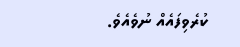ކުރެވިފައެއް ނުވެއެވެ.